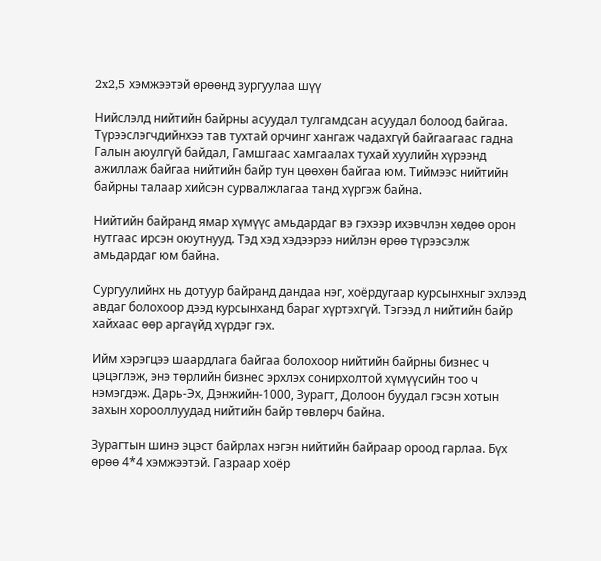2x2,5 хэмжээтэй өрөөнд зургуулаа шүү

Нийслэлд нийтийн байрны асуудал тулгамдсан асуудал болоод байгаа. Түрээслэгчдийнхээ тав тухтай орчинг хангаж чадахгүй байгаагаас гадна Галын аюулгүй байдал, Гамшгаас хамгаалах тухай хуулийн хүрээнд ажиллаж байгаа нийтийн байр тун цөөхөн байгаа юм. Тиймээс нийтийн байрны талаар хийсэн сурвалжлагаа танд хүргэж байна.

Нийтийн байранд ямар хүмүүс амьдардаг вэ гэхээр ихэвчлэн хөдөө орон нутгаас ирсэн оюутнууд. Тэд хэд хэдээрээ нийлэн өрөө түрээсэлж амьдардаг юм байна.

Сургуулийнх нь дотуур байранд дандаа нэг, хоёрдугаар курсынхныг эхлээд авдаг болохоор дээд курсынханд бараг хүртэхгүй. Тэгээд л нийтийн байр хайхаас өөр аргаүйд хүрдэг гэх.

Ийм хэрэгцээ шаардлага байгаа болохоор нийтийн байрны бизнес ч цэцэглэж, энэ төрлийн бизнес эрхлэх сонирхолтой хүмүүсийн тоо ч нэмэгдэж. Дарь-Эх, Дэнжийн-1000, Зурагт, Долоон буудал гэсэн хотын захын хорооллуудад нийтийн байр төвлөрч байна.

Зурагтын шинэ эцэст байрлах нэгэн нийтийн байраар ороод гарлаа. Бүх өрөө 4*4 хэмжээтэй. Газраар хоёр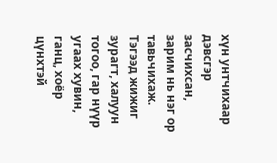хүн унтчихаар дэвсгэр засчихсан, зарим нь нэг ор тавьчихаж. Тэгээд жижиг зурагт, халуун тогоо, гар нүүр угаах хувин, ганц, хоёр цүнхтэй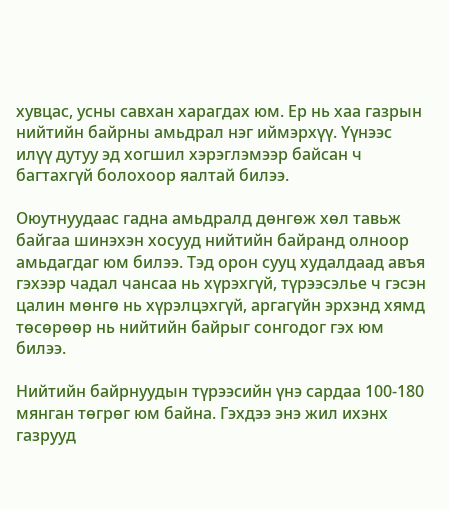хувцас, усны савхан харагдах юм. Ер нь хаа газрын нийтийн байрны амьдрал нэг иймэрхүү. Үүнээс илүү дутуу эд хогшил хэрэглэмээр байсан ч багтахгүй болохоор яалтай билээ.

Оюутнуудаас гадна амьдралд дөнгөж хөл тавьж байгаа шинэхэн хосууд нийтийн байранд олноор амьдагдаг юм билээ. Тэд орон сууц худалдаад авъя гэхээр чадал чансаа нь хүрэхгүй, түрээсэлье ч гэсэн цалин мөнгө нь хүрэлцэхгүй, аргагүйн эрхэнд хямд төсөрөөр нь нийтийн байрыг сонгодог гэх юм билээ.

Нийтийн байрнуудын түрээсийн үнэ сардаа 100-180 мянган төгрөг юм байна. Гэхдээ энэ жил ихэнх газрууд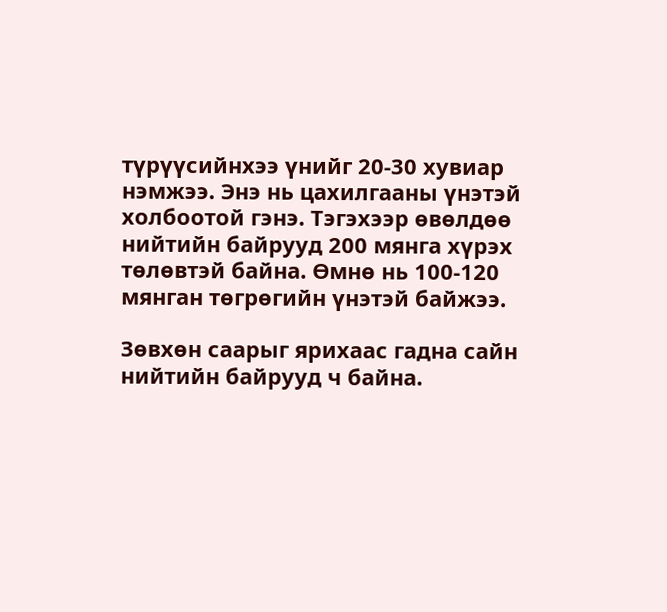түрүүсийнхээ үнийг 20-30 хувиар нэмжээ. Энэ нь цахилгааны үнэтэй холбоотой гэнэ. Тэгэхээр өвөлдөө нийтийн байрууд 200 мянга хүрэх төлөвтэй байна. Өмнө нь 100-120 мянган төгрөгийн үнэтэй байжээ.

Зөвхөн саарыг ярихаас гадна сайн нийтийн байрууд ч байна.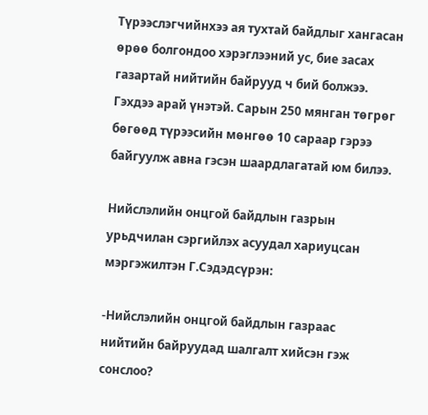Түрээслэгчийнхээ ая тухтай байдлыг хангасан өрөө болгондоо хэрэглээний ус, бие засах газартай нийтийн байрууд ч бий болжээ. Гэхдээ арай үнэтэй. Сарын 250 мянган төгрөг бөгөөд түрээсийн мөнгөө 10 сараар гэрээ байгуулж авна гэсэн шаардлагатай юм билээ.

Нийслэлийн онцгой байдлын газрын урьдчилан сэргийлэх асуудал хариуцсан мэргэжилтэн Г.Сэдэдсүрэн:

-Нийслэлийн онцгой байдлын газраас нийтийн байруудад шалгалт хийсэн гэж сонслоо?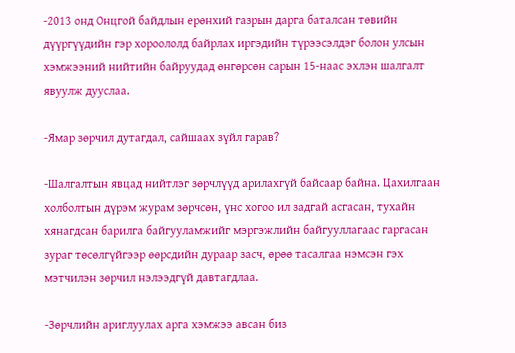-2013 онд Онцгой байдлын ерөнхий газрын дарга баталсан төвийн дүүргүүдийн гэр хороололд байрлах иргэдийн түрээсэлдэг болон улсын хэмжээний нийтийн байруудад өнгөрсөн сарын 15-наас эхлэн шалгалт явуулж дууслаа.

-Ямар зөрчил дутагдал, сайшаах зүйл гарав?

-Шалгалтын явцад нийтлэг зөрчлүүд арилахгүй байсаар байна. Цахилгаан холболтын дүрэм журам зөрчсөн, үнс хогоо ил задгай асгасан, тухайн хянагдсан барилга байгууламжийг мэргэжлийн байгууллагаас гаргасан зураг төсөлгүйгээр өөрсдийн дураар засч, өрөө тасалгаа нэмсэн гэх мэтчилэн зөрчил нэлээдгүй давтагдлаа.

-Зөрчлийн ариглуулах арга хэмжээ авсан биз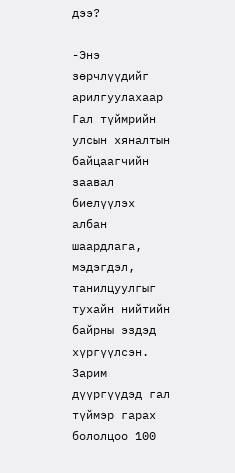дээ?

-Энэ зөрчлүүдийг арилгуулахаар Гал түймрийн улсын хяналтын байцаагчийн заавал биелүүлэх албан шаардлага, мэдэгдэл, танилцуулгыг тухайн нийтийн байрны эздэд хүргүүлсэн. Зарим дүүргүүдэд гал түймэр гарах бололцоо 100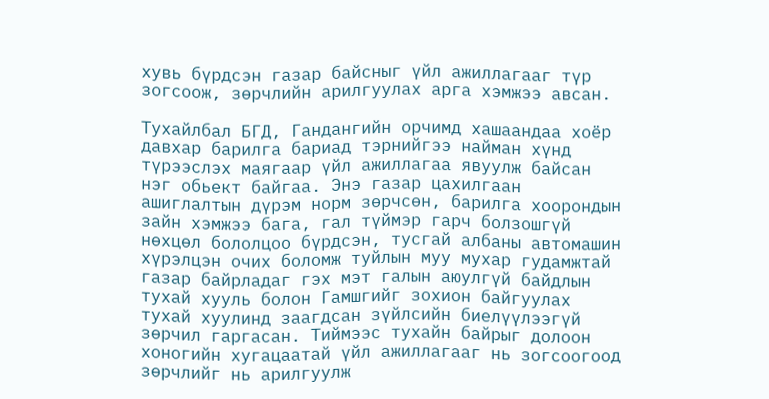хувь бүрдсэн газар байсныг үйл ажиллагааг түр зогсоож, зөрчлийн арилгуулах арга хэмжээ авсан.

Тухайлбал БГД, Гандангийн орчимд хашаандаа хоёр давхар барилга бариад тэрнийгээ найман хүнд түрээслэх маягаар үйл ажиллагаа явуулж байсан нэг обьект байгаа. Энэ газар цахилгаан ашиглалтын дүрэм норм зөрчсөн, барилга хоорондын зайн хэмжээ бага, гал түймэр гарч болзошгүй нөхцөл бололцоо бүрдсэн, тусгай албаны автомашин хүрэлцэн очих боломж туйлын муу мухар гудамжтай газар байрладаг гэх мэт галын аюулгүй байдлын тухай хууль болон Гамшгийг зохион байгуулах тухай хуулинд заагдсан зүйлсийн биелүүлээгүй зөрчил гаргасан. Тиймээс тухайн байрыг долоон хоногийн хугацаатай үйл ажиллагааг нь зогсоогоод зөрчлийг нь арилгуулж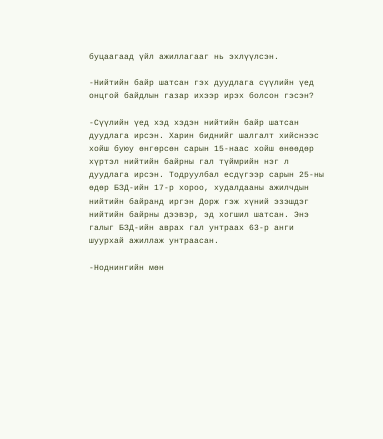буцаагаад үйл ажиллагааг нь эхлүүлсэн.

-Нийтийн байр шатсан гэх дуудлага сүүлийн үед онцгой байдлын газар ихээр ирэх болсон гэсэн?

-Сүүлийн үед хэд хэдэн нийтийн байр шатсан дуудлага ирсэн. Харин биднийг шалгалт хийснээс хойш буюу өнгөрсөн сарын 15-наас хойш өнөөдөр хүртэл нийтийн байрны гал түймрийн нэг л дуудлага ирсэн. Тодруулбал есдүгээр сарын 25-ны өдөр БЗД-ийн 17-р хороо, худалдааны ажилчдын нийтийн байранд иргэн Дорж гэж хүний эзэшдэг нийтийн байрны дээвэр, эд хогшил шатсан. Энэ галыг БЗД-ийн аврах гал унтраах 63-р анги шуурхай ажиллаж унтраасан.

-Ноднингийн мөн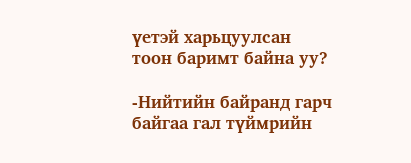үетэй харьцуулсан тоон баримт байна уу?

-Нийтийн байранд гарч байгаа гал түймрийн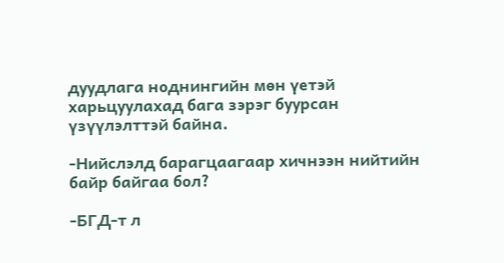дуудлага ноднингийн мөн үетэй харьцуулахад бага зэрэг буурсан үзүүлэлттэй байна.

-Нийслэлд барагцаагаар хичнээн нийтийн байр байгаа бол?

-БГД-т л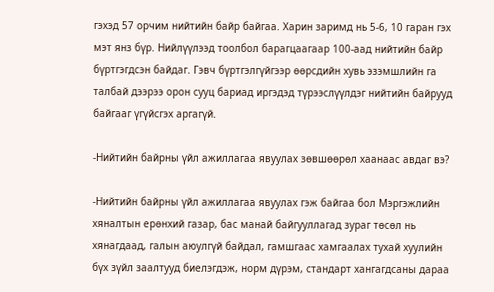гэхэд 57 орчим нийтийн байр байгаа. Харин заримд нь 5-6, 10 гаран гэх мэт янз бүр. Нийлүүлээд тоолбол барагцаагаар 100-аад нийтийн байр бүртгэгдсэн байдаг. Гэвч бүртгэлгүйгээр өөрсдийн хувь эзэмшлийн га талбай дээрээ орон сууц бариад иргэдэд түрээслүүлдэг нийтийн байрууд байгааг үгүйсгэх аргагүй.

-Нийтийн байрны үйл ажиллагаа явуулах зөвшөөрөл хаанаас авдаг вэ?

-Нийтийн байрны үйл ажиллагаа явуулах гэж байгаа бол Мэргэжлийн хяналтын ерөнхий газар, бас манай байгууллагад зураг төсөл нь хянагдаад, галын аюулгүй байдал, гамшгаас хамгаалах тухай хуулийн бүх зүйл заалтууд биелэгдэж, норм дүрэм, стандарт хангагдсаны дараа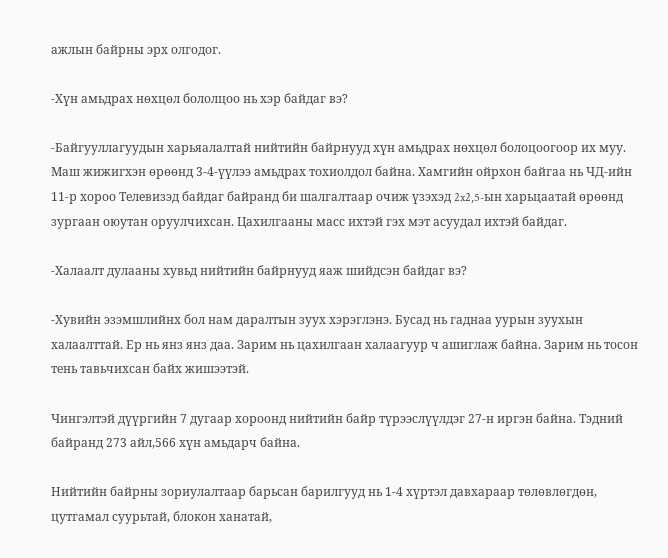ажлын байрны эрх олгодог.

-Хүн амьдрах нөхцөл бололцоо нь хэр байдаг вэ?

-Байгууллагуудын харьяалалтай нийтийн байрнууд хүн амьдрах нөхцөл болоцоогоор их муу. Маш жижигхэн өрөөнд 3-4-үүлээ амьдрах тохиолдол байна. Хамгийн ойрхон байгаа нь ЧД-ийн 11-р хороо Телевизэд байдаг байранд би шалгалтаар очиж үзэхэд 2x2,5-ын харьцаатай өрөөнд зургаан оюутан оруулчихсан. Цахилгааны масс ихтэй гэх мэт асуудал ихтэй байдаг.

-Халаалт дулааны хувьд нийтийн байрнууд яаж шийдсэн байдаг вэ?

-Хувийн эзэмшлийнх бол нам даралтын зуух хэрэглэнэ. Бусад нь гаднаа уурын зуухын халаалттай. Ер нь янз янз даа. Зарим нь цахилгаан халаагуур ч ашиглаж байна. Зарим нь тосон тень тавьчихсан байх жишээтэй.

Чингэлтэй дүүргийн 7 дугаар хороонд нийтийн байр түрээслүүлдэг 27-н иргэн байна. Тэдний байранд 273 айл,566 хүн амьдарч байна.

Нийтийн байрны зориулалтаар барьсан барилгууд нь 1-4 хүртэл давхараар төлөвлөгдөн, цутгамал суурьтай, блокон ханатай,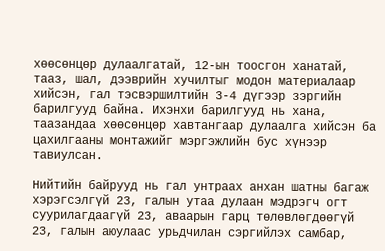хөөсөнцөр дулаалгатай, 12-ын тоосгон ханатай, тааз, шал, дээврийн хучилтыг модон материалаар хийсэн, гал тэсвэршилтийн 3-4 дүгээр зэргийн барилгууд байна. Ихэнхи барилгууд нь хана, таазандаа хөөсөнцөр хавтангаар дулаалга хийсэн ба цахилгааны монтажийг мэргэжлийн бус хүнээр тавиулсан.

Нийтийн байрууд нь гал унтраах анхан шатны багаж хэрэгсэлгүй 23, галын утаа дулаан мэдрэгч огт суурилагдаагүй 23, аваарын гарц төлөвлөгдөөгүй 23, галын аюулаас урьдчилан сэргийлэх самбар,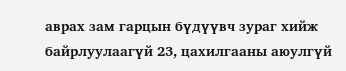аврах зам гарцын бүдүүвч зураг хийж байрлуулаагүй 23, цахилгааны аюулгүй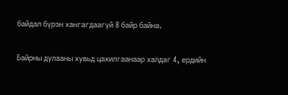байдал бүрэн хангагдаагүй 8 байр байна.

Байрны дулааны хувьд цахилгаанаар халдаг 4, ердийн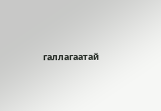галлагаатай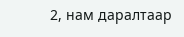2, нам даралтаар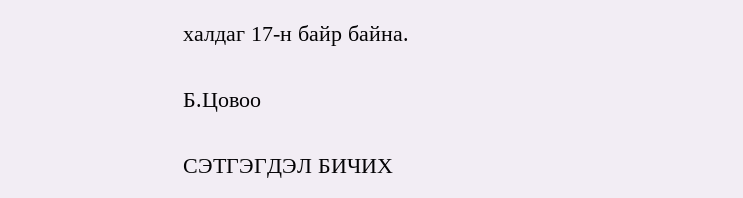халдаг 17-н байр байна.

Б.Цовоо

СЭТГЭГДЭЛ БИЧИХ